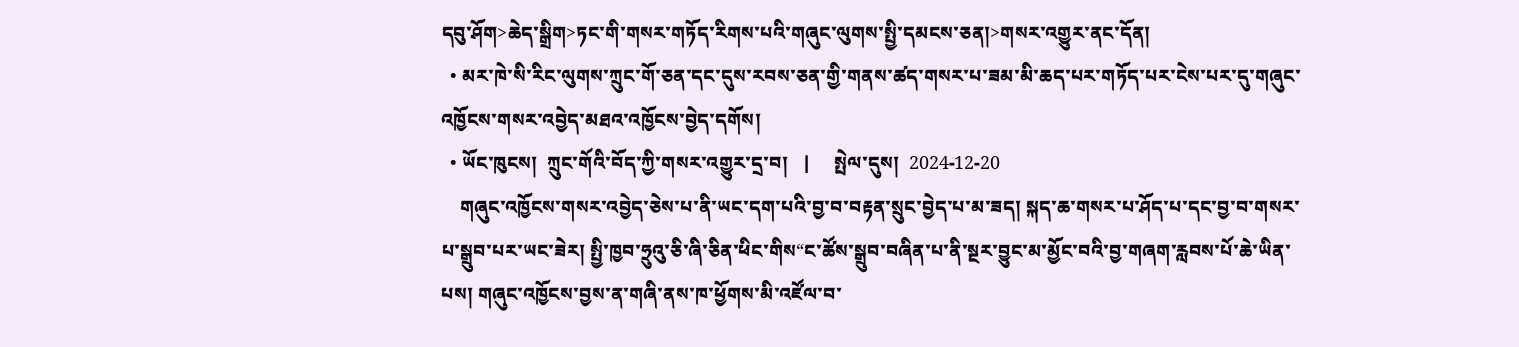དབུ་ཤོག>ཆེད་སྒྲིག>ཏང་གི་གསར་གཏོད་རིགས་པའི་གཞུང་ལུགས་སྤྱི་དམངས་ཅན།>གསར་འགྱུར་ནང་དོན།
  • མར་ཁེ་སི་རིང་ལུགས་ཀྲུང་གོ་ཅན་དང་དུས་རབས་ཅན་གྱི་གནས་ཚད་གསར་པ་ཟམ་མི་ཆད་པར་གཏོད་པར་ངེས་པར་དུ་གཞུང་འཁྱོངས་གསར་འབྱེད་མཐའ་འཁྱོངས་བྱེད་དགོས།
  • ཡོང་ཁུངས།  ཀྲུང་གོའི་བོད་ཀྱི་གསར་འགྱུར་དྲ་བ།   |     སྤེལ་དུས།  2024-12-20
    གཞུང་འཁྱོངས་གསར་འབྱེད་ཅེས་པ་ནི་ཡང་དག་པའི་བྱ་བ་བརྟན་སྲུང་བྱེད་པ་མ་ཟད། སྐད་ཆ་གསར་པ་ཤོད་པ་དང་བྱ་བ་གསར་པ་སྒྲུབ་པར་ཡང་ཟེར། སྤྱི་ཁྱབ་ཧྲུའུ་ཅི་ཞི་ཅིན་ཕིང་གིས“ང་ཚོས་སྒྲུབ་བཞིན་པ་ནི་སྔར་བྱུང་མ་མྱོང་བའི་བྱ་གཞག་རླབས་པོ་ཆེ་ཡིན་པས། གཞུང་འཁྱོངས་བྱས་ན་གཞི་ནས་ཁ་ཕྱོགས་མི་འཛོལ་བ་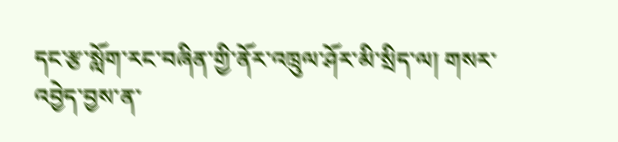དང་རྩ་སློག་རང་བཞིན་གྱི་ནོར་འཁྲུལ་ཤོར་མི་སྲིད་ལ། གསར་འབྱེད་བྱས་ན་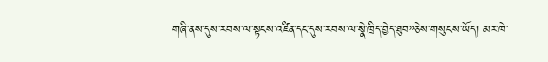གཞི་ནས་དུས་རབས་ལ་སྟངས་འཛིན་དང་དུས་རབས་ལ་སྣེ་ཁྲིད་བྱེད་ཐུབ”ཅེས་གསུངས་ཡོད། མར་ཁེ་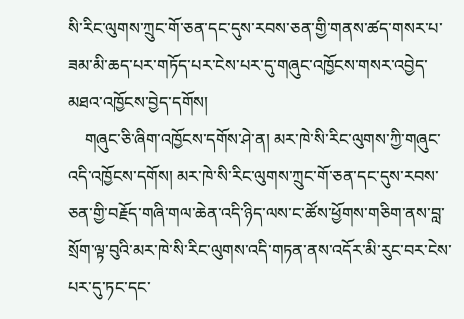སི་རིང་ལུགས་ཀྲུང་གོ་ཅན་དང་དུས་རབས་ཅན་གྱི་གནས་ཚད་གསར་པ་ཟམ་མི་ཆད་པར་གཏོད་པར་ངེས་པར་དུ་གཞུང་འཁྱོངས་གསར་འབྱེད་མཐའ་འཁྱོངས་བྱེད་དགོས།
    གཞུང་ཅི་ཞིག་འཁྱོངས་དགོས་ཤེ་ན། མར་ཁེ་སི་རིང་ལུགས་ཀྱི་གཞུང་འདི་འཁྱོངས་དགོས། མར་ཁེ་སི་རིང་ལུགས་ཀྲུང་གོ་ཅན་དང་དུས་རབས་ཅན་གྱི་བརྗོད་གཞི་གལ་ཆེན་འདི་ཉིད་ལས་ང་ཚོས་ཕྱོགས་གཅིག་ནས་བླ་སྲོག་ལྟ་བུའི་མར་ཁེ་སི་རིང་ལུགས་འདི་གཏན་ནས་འདོར་མི་རུང་བར་ངེས་པར་དུ་ཏང་དང་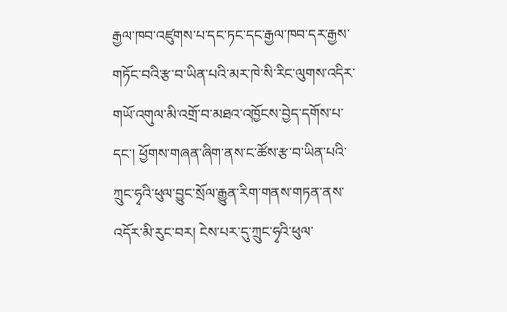རྒྱལ་ཁབ་འཛུགས་པ་དང་ཏང་དང་རྒྱལ་ཁབ་དར་རྒྱས་གཏོང་བའི་རྩ་བ་ཡིན་པའི་མར་ཁེ་སི་རིང་ལུགས་འདིར་གཡོ་འགུལ་མི་འགྲོ་བ་མཐའ་འཁྱོངས་བྱེད་དགོས་པ་དང་། ཕྱོགས་གཞན་ཞིག་ནས་ང་ཚོས་རྩ་བ་ཡིན་པའི་ཀྲུང་ཧྭའི་ཕུལ་བྱུང་སྲོལ་རྒྱུན་རིག་གནས་གཏན་ནས་འདོར་མི་རུང་བར། ངེས་པར་དུ་ཀྲུང་ཧྭའི་ཕུལ་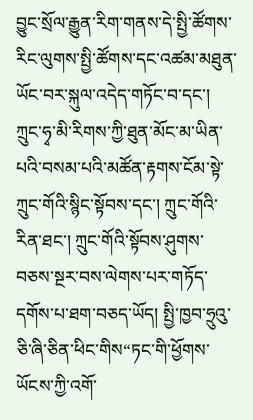བྱུང་སྲོལ་རྒྱུན་རིག་གནས་དེ་སྤྱི་ཚོགས་རིང་ལུགས་སྤྱི་ཚོགས་དང་འཚམ་མཐུན་ཡོང་བར་སྐུལ་འདེད་གཏོང་བ་དང་། ཀྲུང་ཧྭ་མི་རིགས་ཀྱི་ཐུན་མོང་མ་ཡིན་པའི་བསམ་པའི་མཚོན་རྟགས་ངོམ་སྟེ་ཀྲུང་གོའི་སྙིང་སྟོབས་དང་། ཀྲུང་གོའི་རིན་ཐང་། ཀྲུང་གོའི་སྟོབས་ཤུགས་བཅས་སྔར་བས་ལེགས་པར་གཏོད་དགོས་པ་ཐག་བཅད་ཡོད། སྤྱི་ཁྱབ་ཧྲུའུ་ཅི་ཞི་ཅིན་ཕིང་གིས“ཏང་གི་ཕྱོགས་ཡོངས་ཀྱི་འགོ་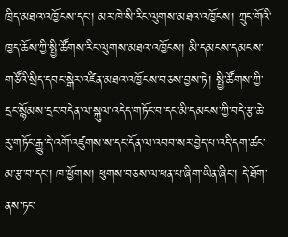ཁྲིད་མཐའ་འཁྱོངས་དང་། མར་ཁེ་སི་རིང་ལུགས་མཐའ་འཁྱོངས། ཀྲུང་གོའི་ཁྱད་ཆོས་ཀྱི་སྤྱི་ཚོགས་རིང་ལུགས་མཐའ་འཁྱོངས། མི་དམངས་དམངས་གཙོའི་སྲིད་དབང་སྒེར་འཛིན་མཐའ་འཁྱོངས་བཅས་བྱས་ཏེ། སྤྱི་ཚོགས་ཀྱི་དྲང་སྙོམས་དྲང་བདེན་ལ་སྐུལ་འདེད་གཏོང་བ་དང་མི་དམངས་ཀྱི་བདེ་རྩ་ཆེ་རུ་གཏོང་རྒྱུ་དེ་འགོ་འཛུགས་ས་དང་དོན་ལ་འབབ་སར་བྱེད་པ་འདི་དག་ཚང་མ་རྩ་བ་དང་། ཁ་ཕྱོགས། ཕུགས་བཅས་ལ་ཕན་པ་ཞིག་ཡིན་ཞིང་། དེ་ཐོག་ནས་ཏང་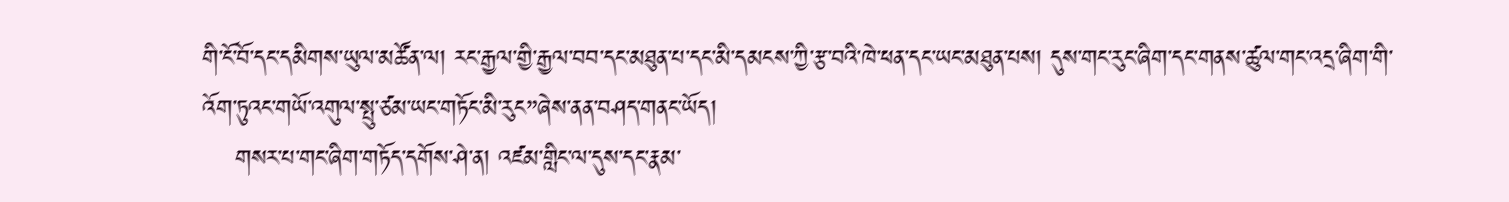གི་ངོ་བོ་དང་དམིགས་ཡུལ་མཚོན་ལ། རང་རྒྱལ་གྱི་རྒྱལ་བབ་དང་མཐུན་པ་དང་མི་དམངས་ཀྱི་རྩ་བའི་ཁེ་ཕན་དང་ཡང་མཐུན་པས། དུས་གང་རུང་ཞིག་དང་གནས་ཚུལ་གང་འདྲ་ཞིག་གི་འོག་ཏུའང་གཡོ་འགུལ་སྤུ་ཙམ་ཡང་གཏོང་མི་རུང”ཞེས་ནན་བཤད་གནང་ཡོད།
    གསར་པ་གང་ཞིག་གཏོད་དགོས་ཤེ་ན། འཛམ་གླིང་ལ་དུས་དང་རྣམ་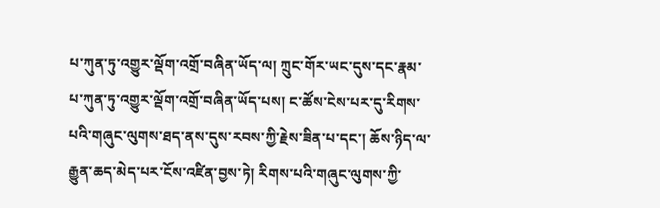པ་ཀུན་ཏུ་འགྱུར་ལྡོག་འགྲོ་བཞིན་ཡོད་ལ། ཀྲུང་གོར་ཡང་དུས་དང་རྣམ་པ་ཀུན་ཏུ་འགྱུར་ལྡོག་འགྲོ་བཞིན་ཡོད་པས། ང་ཚོས་ངེས་པར་དུ་རིགས་པའི་གཞུང་ལུགས་ཐད་ནས་དུས་རབས་ཀྱི་རྗེས་ཟིན་པ་དང་། ཆོས་ཉིད་ལ་རྒྱུན་ཆད་མེད་པར་ངོས་འཛིན་བྱས་ཏེ། རིགས་པའི་གཞུང་ལུགས་ཀྱི་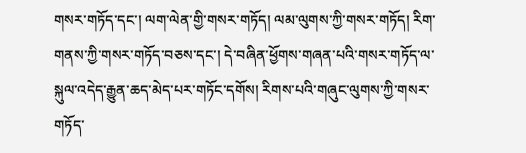གསར་གཏོད་དང་། ལག་ལེན་གྱི་གསར་གཏོད། ལམ་ལུགས་ཀྱི་གསར་གཏོད། རིག་གནས་ཀྱི་གསར་གཏོད་བཅས་དང་། དེ་བཞིན་ཕྱོགས་གཞན་པའི་གསར་གཏོད་ལ་སྐུལ་འདེད་རྒྱུན་ཆད་མེད་པར་གཏོང་དགོས། རིགས་པའི་གཞུང་ལུགས་ཀྱི་གསར་གཏོད་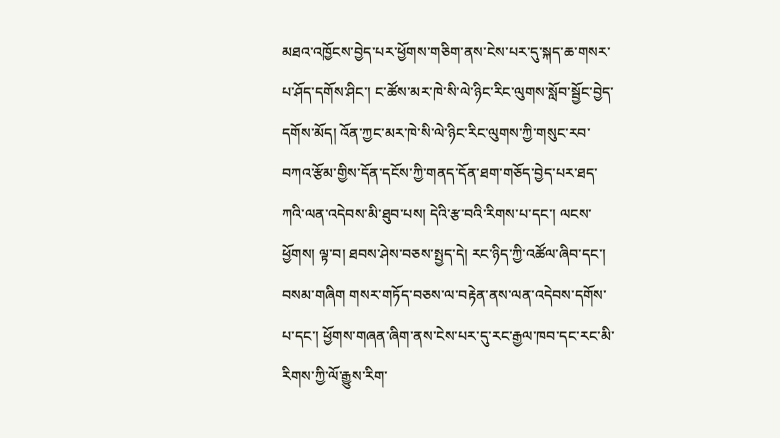མཐའ་འཁྱོངས་བྱེད་པར་ཕྱོགས་གཅིག་ནས་ངེས་པར་དུ་སྐད་ཆ་གསར་པ་ཤོད་དགོས་ཤིང་། ང་ཚོས་མར་ཁེ་སི་ལེ་ཉིང་རིང་ལུགས་སློབ་སྦྱོང་བྱེད་དགོས་མོད། འོན་ཀྱང་མར་ཁེ་སི་ལེ་ཉིང་རིང་ལུགས་ཀྱི་གསུང་རབ་བཀའ་རྩོམ་གྱིས་དོན་དངོས་ཀྱི་གནད་དོན་ཐག་གཅོད་བྱེད་པར་ཐད་ཀའི་ལན་འདེབས་མི་ཐུབ་པས། དེའི་རྩ་བའི་རིགས་པ་དང་། ལངས་ཕྱོགས། ལྟ་བ། ཐབས་ཤེས་བཅས་སྤྱད་དེ། རང་ཉིད་ཀྱི་འཚོལ་ཞིབ་དང་། བསམ་གཞིག གསར་གཏོད་བཅས་ལ་བརྟེན་ནས་ལན་འདེབས་དགོས་པ་དང་། ཕྱོགས་གཞན་ཞིག་ནས་ངེས་པར་དུ་རང་རྒྱལ་ཁབ་དང་རང་མི་རིགས་ཀྱི་ལོ་རྒྱུས་རིག་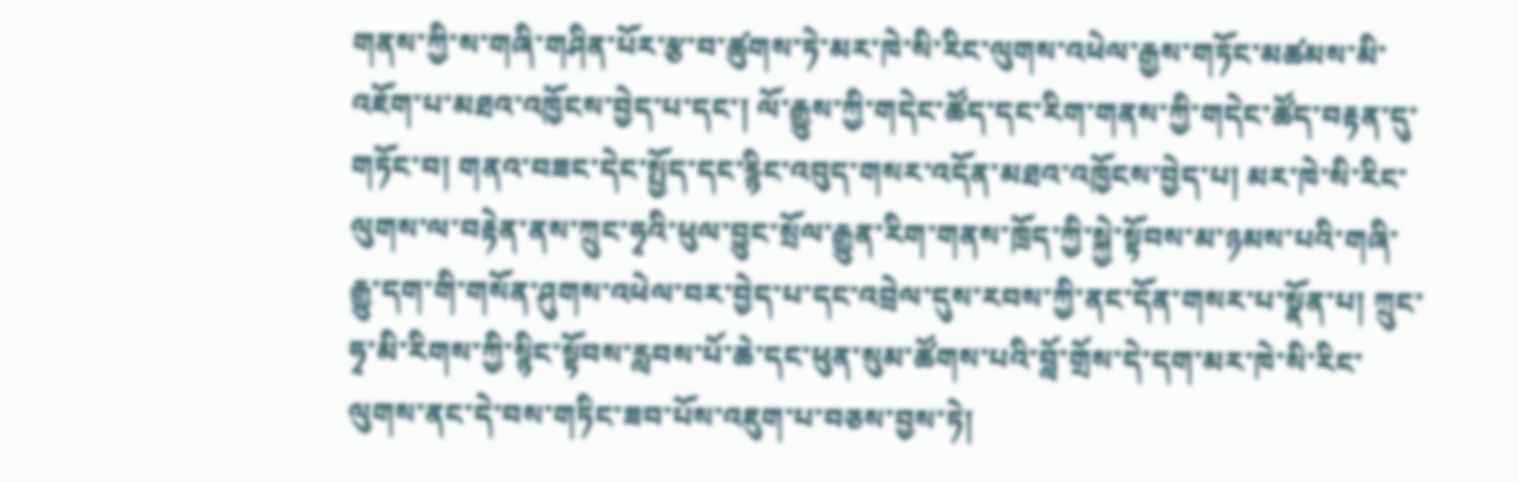གནས་ཀྱི་ས་གཞི་གཤིན་པོར་རྩ་བ་ཚུགས་ཏེ་མར་ཁེ་སི་རིང་ལུགས་འཕེལ་རྒྱས་གཏོང་མཚམས་མི་འཇོག་པ་མཐའ་འཁྱོངས་བྱེད་པ་དང་། ལོ་རྒྱུས་ཀྱི་གདེང་ཚོད་དང་རིག་གནས་ཀྱི་གདེང་ཚོད་བརྟན་དུ་གཏོང་བ། གནའ་བཟང་དེང་སྤྱོད་དང་རྙིང་འབུད་གསར་འདོན་མཐའ་འཁྱོངས་བྱེད་པ། མར་ཁེ་སི་རིང་ལུགས་ལ་བརྟེན་ནས་ཀྲུང་ཧྭའི་ཕུལ་བྱུང་སྲོལ་རྒྱུན་རིག་གནས་ཁྲོད་ཀྱི་སྐྱེ་སྟོབས་མ་ཉམས་པའི་གཞི་རྒྱུ་དག་གི་གསོན་ཤུགས་འཕེལ་བར་བྱེད་པ་དང་འབྲེལ་དུས་རབས་ཀྱི་ནང་དོན་གསར་པ་སྣོན་པ། ཀྲུང་ཧྭ་མི་རིགས་ཀྱི་སྙིང་སྟོབས་རླབས་པོ་ཆེ་དང་ཕུན་སུམ་ཚོགས་པའི་བློ་གྲོས་དེ་དག་མར་ཁེ་སི་རིང་ལུགས་ནང་དེ་བས་གཏིང་ཟབ་པོས་འཇུག་པ་བཅས་བྱས་ཏེ།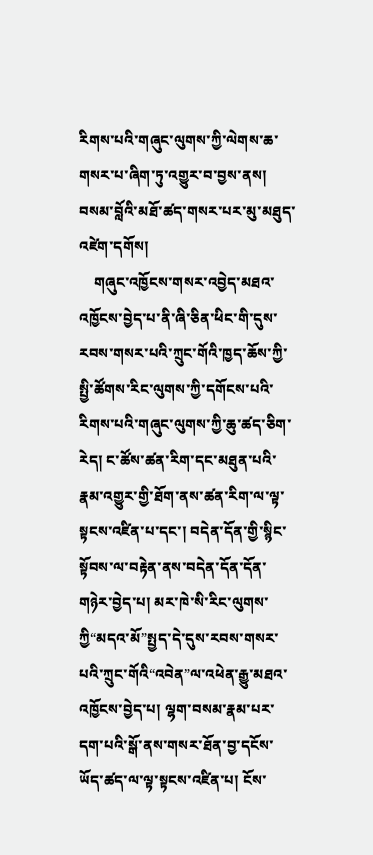རིགས་པའི་གཞུང་ལུགས་ཀྱི་ལེགས་ཆ་གསར་པ་ཞིག་ཏུ་འགྱུར་བ་བྱས་ནས། བསམ་བློའི་མཐོ་ཚད་གསར་པར་མུ་མཐུད་འཛེག་དགོས།
    གཞུང་འཁྱོངས་གསར་འབྱེད་མཐའ་འཁྱོངས་བྱེད་པ་ནི་ཞི་ཅིན་ཕིང་གི་དུས་རབས་གསར་པའི་ཀྲུང་གོའི་ཁྱད་ཆོས་ཀྱི་སྤྱི་ཚོགས་རིང་ལུགས་ཀྱི་དགོངས་པའི་རིགས་པའི་གཞུང་ལུགས་ཀྱི་ཆུ་ཚད་ཅིག་རེད། ང་ཚོས་ཚན་རིག་དང་མཐུན་པའི་རྣམ་འགྱུར་གྱི་ཐོག་ནས་ཚན་རིག་ལ་ལྟ་སྟངས་འཛིན་པ་དང་། བདེན་དོན་གྱི་སྙིང་སྟོབས་ལ་བརྟེན་ནས་བདེན་དོན་དོན་གཉེར་བྱེད་པ། མར་ཁེ་སི་རིང་ལུགས་ཀྱི“མདའ་མོ”སྤྱད་དེ་དུས་རབས་གསར་པའི་ཀྲུང་གོའི“འབེན”ལ་འཕེན་རྒྱུ་མཐའ་འཁྱོངས་བྱེད་པ། ལྷག་བསམ་རྣམ་པར་དག་པའི་སྒོ་ནས་གསར་ཐོན་བྱ་དངོས་ཡོད་ཚད་ལ་ལྟ་སྟངས་འཛིན་པ། ངོས་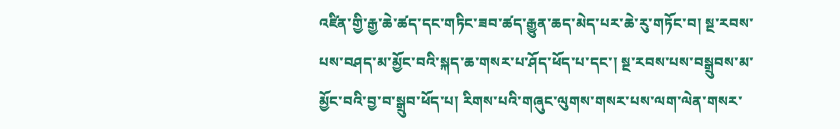འཛིན་གྱི་རྒྱ་ཆེ་ཚད་དང་གཏིང་ཟབ་ཚད་རྒྱུན་ཆད་མེད་པར་ཆེ་རུ་གཏོང་བ། སྔ་རབས་པས་བཤད་མ་མྱོང་བའི་སྐད་ཆ་གསར་པ་ཤོད་ཕོད་པ་དང་། སྔ་རབས་པས་བསྒྲུབས་མ་མྱོང་བའི་བྱ་བ་སྒྲུབ་ཕོད་པ། རིགས་པའི་གཞུང་ལུགས་གསར་པས་ལག་ལེན་གསར་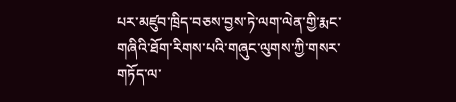པར་མཛུབ་ཁྲིད་བཅས་བྱས་ཏེ་ལག་ལེན་གྱི་རྨང་གཞིའི་ཐོག་རིགས་པའི་གཞུང་ལུགས་ཀྱི་གསར་གཏོད་ལ་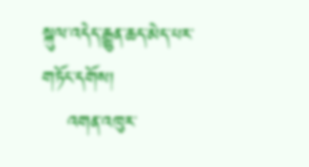སྐུལ་འདེད་རྒྱུན་ཆད་མེད་པར་གཏོང་དགོས།
    འགན་འཁུར་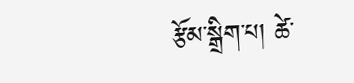རྩོམ་སྒྲིག་པ། ཚེ་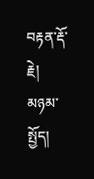བརྟན་རྡོ་རྗེ།
མཉམ་སྤྱོད།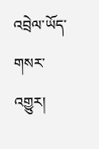འབྲེལ་ཡོད་གསར་འགྱུར།